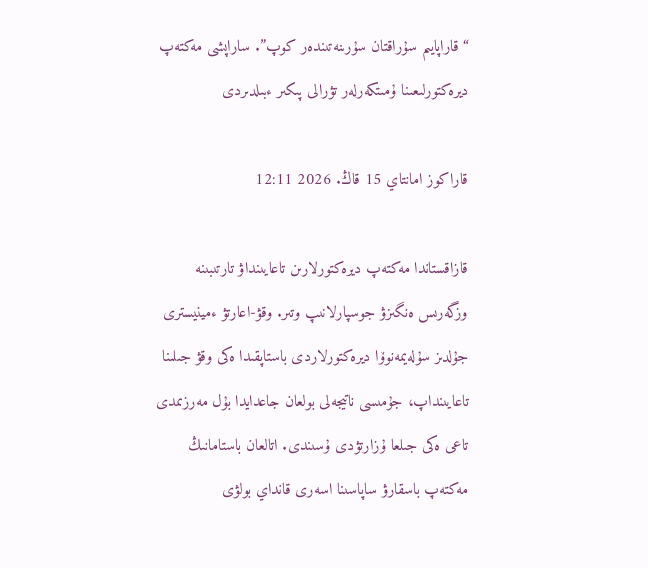“قاراپايىم سۇراقتان سۇرىنەتىندەر كوپ”. ساراپشى مەكتەپ ديرەكتورلىعىنا ۇمىتكەرلەر تۋرالى پىكىر ءبىلدىردى

قاراكوز امانتاي 15 قاڭ. 2026 12:11

قازاقستاندا مەكتەپ ديرەكتورلارىن تاعايىنداۋ تارتىبىنە وزگەرىس ەنگىزۋ جوسپارلانىپ وتىر. وقۋ-اعارتۋ ءمينيسترى جۇلدىز سۇلەيمەنوۆا ديرەكتورلاردى باستاپقىدا ەكى وقۋ جىلىنا تاعايىنداپ، جۇمىسى ناتيجەلى بولعان جاعدايدا بۇل مەرزىمدى تاعى ەكى جىلعا ۇزارتۋدى ۇسىندى. اتالعان باستامانىڭ مەكتەپ باسقارۋ ساپاسىنا اسەرى قانداي بولۋى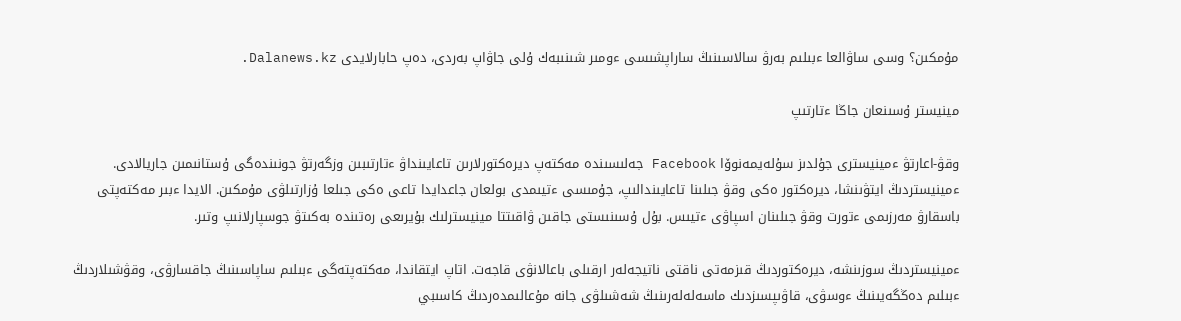مۇمكىن؟ وسى ساۋالعا ءبىلىم بەرۋ سالاسىنىڭ ساراپشىسى ءومىر شىنىبەك ۇلى جاۋاپ بەردى، دەپ حابارلايدى Dalanews.kz.

مينيستر ۇسىنعان جاڭا ءتارتىپ

وقۋ-اعارتۋ ءمينيسترى جۇلدىز سۇلەيمەنوۆا Facebook جەلىسىندە مەكتەپ ديرەكتورلارىن تاعايىنداۋ ءتارتىبىن وزگەرتۋ جونىندەگى ۇستانىمىن جاريالادى. ءمينيستردىڭ ايتۋىنشا، ديرەكتور ەكى وقۋ جىلىنا تاعايىندالىپ، جۇمىسى ءتيىمدى بولعان جاعدايدا تاعى ەكى جىلعا ۇزارتىلۋى مۇمكىن. الايدا ءبىر مەكتەپتى باسقارۋ مەرزىمى ءتورت وقۋ جىلىنان اسپاۋى ءتيىس. بۇل ۇسىنىستى جاقىن ۋاقىتتا مينيسترلىك بۇيرىعى رەتىندە بەكىتۋ جوسپارلانىپ وتىر.

ءمينيستردىڭ سوزىنشە، ديرەكتوردىڭ قىزمەتى ناقتى ناتيجەلەر ارقىلى باعالانۋى قاجەت. اتاپ ايتقاندا، مەكتەپتەگى ءبىلىم ساپاسىنىڭ جاقسارۋى، وقۋشىلاردىڭ ءبىلىم دەڭگەيىنىڭ ءوسۋى، قاۋىپسىزدىك ماسەلەلەرىنىڭ شەشىلۋى جانە مۇعالىمدەردىڭ كاسىبي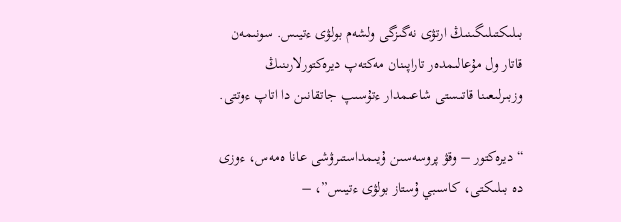بىلىكتىلىگىنىڭ ارتۋى نەگىزگى ولشەم بولۋى ءتيىس. سونىمەن قاتار ول مۇعالىمدەر تاراپىنان مەكتەپ ديرەكتورلارىنىڭ وزبىرلىعىنا قاتىستى شاعىمدار ءتۇسىپ جاتقانىن دا اتاپ ءوتتى.

“ديرەكتور – وقۋ پروسەسىن ۇيىمداستىرۋشى عانا ەمەس، ءوزى دە بىلىكتى، كاسىبي ۇستاز بولۋى ءتيىس”، –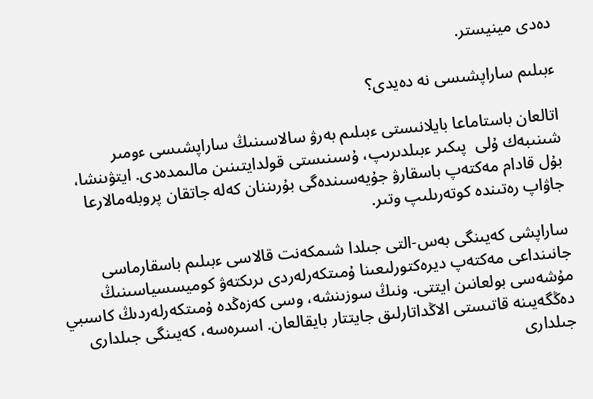دەدى مينيستر.

ءبىلىم ساراپشىسى نە دەيدى؟

اتالعان باستاماعا بايلانىستى ءبىلىم بەرۋ سالاسىنىڭ ساراپشىسى ءومىر شىنىبەك ۇلى  پىكىر ءبىلدىرىپ، ۇسىنىستى قولدايتىنىن مالىمدەدى. ايتۋىنشا، بۇل قادام مەكتەپ باسقارۋ جۇيەسىندەگى بۇرىننان كەلە جاتقان پروبلەمالارعا جاۋاپ رەتىندە كوتەرىلىپ وتىر.

ساراپشى كەيىنگى بەس-التى جىلدا شىمكەنت قالاسى ءبىلىم باسقارماسى جانىنداعى مەكتەپ ديرەكتورلىعىنا ۇمىتكەرلەردى ىرىكتەۋ كوميسسياسىنىڭ مۇشەسى بولعانىن ايتتى. ونىڭ سوزىنشە، وسى كەزەڭدە ۇمىتكەرلەردىڭ كاسىبي دەڭگەيىنە قاتىستى الاڭداتارلىق جايتتار بايقالعان. اسىرەسە، كەيىنگى جىلدارى جىلدارى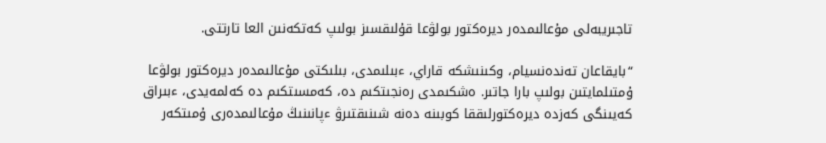تاجىريبەلى مۇعالىمدەر ديرەكتور بولۋعا قۇلىقسىز بولىپ كەتكەنىن العا تارتتى.

“بايقاعان تەندەنسيام، وكىنىشكە قاراي، ءبىلىمدى، بىلىكتى مۇعالىمدەر ديرەكتور بولۋعا ۇمتىلمايتىن بولىپ بارا جاتىر. ەشكىمدى رەنجىتكىم دە، كەمسىتكىم دە كەلمەيدى، ءبىراق كەيىنگى كەزدە ديرەكتورلىققا كوبىنە دەنە شىنىقتىرۋ ءپانىنىڭ مۇعالىمدەرى ۇمىتكەر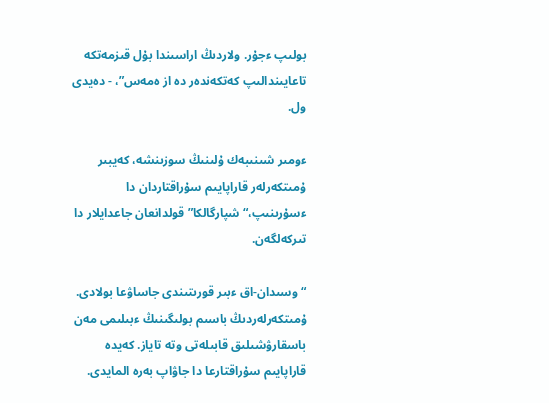بولىپ ءجۇر. ولاردىڭ اراسىندا بۇل قىزمەتكە تاعايىندالىپ كەتكەندەر دە از ەمەس”، - دەيدى ول.

ءومىر شىنىبەك ۇلىنىڭ سوزىنشە، كەيبىر ۇمىتكەرلەر قاراپايىم سۇراقتاردان دا ءسۇرىنىپ،“شپارگالكا” قولدانعان جاعدايلار دا تىركەلگەن.

“وسىدان-اق ءبىر قورىتىندى جاساۋعا بولادى. ۇمىتكەرلەردىڭ باسىم بولىگىنىڭ ءبىلىمى مەن باسقارۋشىلىق قابىلەتى وتە تاياز. كەيدە قاراپايىم سۇراقتارعا دا جاۋاپ بەرە المايدى.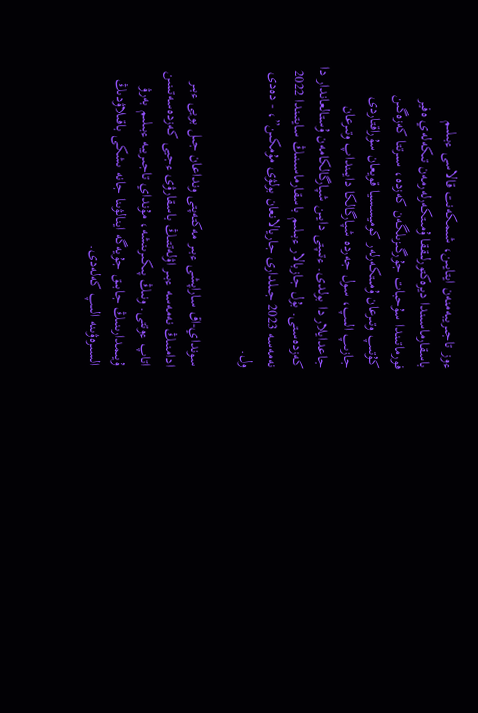ءوز تاجىريبەمنەن ايتايىن، شىمكەنت قالاسى ءبىلىم باسقارماسىندا ديرەكتورلىققا ۇمىتكەرلەرمەن تىكەلەي ەفير فورماتىندا سۇحبات جۇرگىزىلگەن كەزدە، سىرتتا كەزەگىن كۇتىپ وتىرعان ۇمىتكەرلەر كوميسسيا قويعان سۇراقتاردى جازىپ الىپ، سول جەردە شپارگالكا دايىنداپ وتىرعان جاعدايلار دا بولدى. ءتىپتى دايىن شپارگالكامەن ۇستالعاندار دا كەزدەستى. بۇل جازبالار ءبىلىم باسقارماسىنىڭ سايتىندا 2022 نەمەسە 2023 جىلدارى جاريالانعان بولۋى مۇمكىن”، - دەدى ول.

سونداي-اق ساراپشى ءبىر مەكتەپتى ونداعان جىل بويى ءبىر ادامنىڭ نەمەسە ءبىر اۋلەتتىڭ باسقارۋى ءجيى كەزدەسەتىنىن اتاپ ءوتتى. ونىڭ پىكىرىنشە، مۇنداي تاجىريبە ءبىلىم بەرۋ ۇيىمدارىنىڭ جابىق جۇيەگە اينالۋىنا جانە ىشكى باقىلاۋدىڭ السىرەۋىنە الىپ كەلەدى.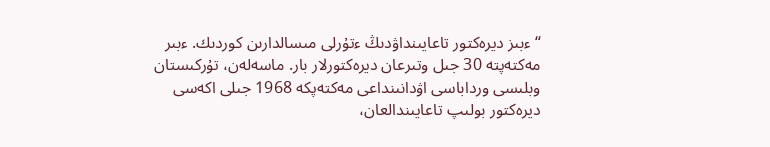“ءبىز ديرەكتور تاعايىنداۋدىڭ ءتۇرلى مىسالدارىن كوردىك. ءبىر مەكتەپتە 30 جىل وتىرعان ديرەكتورلار بار. ماسەلەن، تۇركىستان وبلىسى ورداباسى اۋدانىنداعى مەكتەپكە 1968 جىلى اكەسى ديرەكتور بولىپ تاعايىندالعان،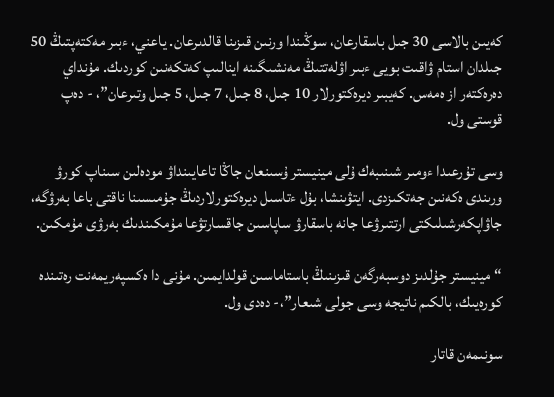كەيىن بالاسى 30 جىل باسقارعان، سوڭىندا ورنىن قىزىنا قالدىرعان. ياعني، ءبىر مەكتەپتىڭ 50 جىلدان استام ۋاقىت بويى ءبىر اۋلەتتىڭ مەنشىگىنە اينالىپ كەتكەنىن كوردىك. مۇنداي دەرەكتەر از ەمەس. كەيبىر ديرەكتورلار 10 جىل، 8 جىل، 7 جىل، 5 جىل وتىرعان”، - دەپ قوستى ول.

وسى تۇرعىدا ءومىر شىنىبەك ۇلى مينيستر ۇسىنعان جاڭا تاعايىنداۋ مودەلىن سىناپ كورۋ ورىندى ەكەنىن جەتكىزدى. ايتۋىنشا، بۇل ءتاسىل ديرەكتورلاردىڭ جۇمىسىنا ناقتى باعا بەرۋگە، جاۋاپكەرشىلىكتى ارتتىرۋعا جانە باسقارۋ ساپاسىن جاقسارتۋعا مۇمكىندىك بەرۋى مۇمكىن.

“مينيستر جۇلدىز دوسبەرگەن قىزىنىڭ باستاماسىن قولدايمىن. مۇنى دا ەكسپەريمەنت رەتىندە كورەيىك، بالكىم ناتيجە وسى جولى شىعار”،- دەدى ول.

سونىمەن قاتار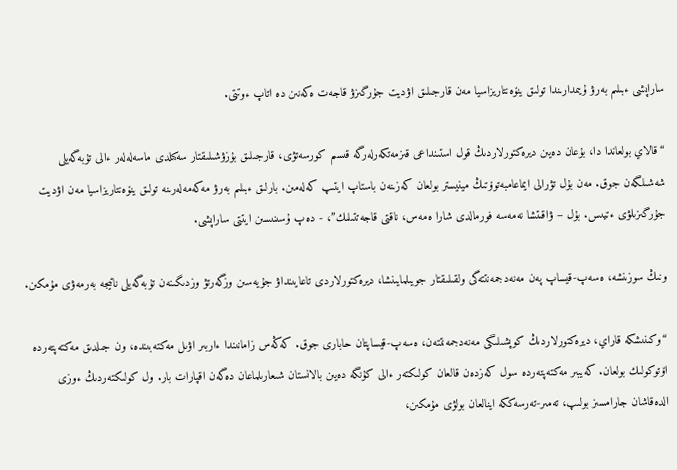ساراپشى ءبىلىم بەرۋ ۇيىمدارىندا تولىق ينۆەنتاريزاسيا مەن قارجىلىق اۋديت جۇرگىزۋ قاجەت ەكەنىن دە اتاپ ءوتتى.

“قالاي بولعاندا دا، بۇعان دەيىن ديرەكتورلاردىڭ قول استىنداعى قىزمەتكەرلەرگە قىسىم كورسەتۋى، قارجىلىق بۇزۋشىلىقتار سەكىلدى ماسەلەلەر ءالى تۇبەگەيلى شەشىلگەن جوق. مەن بۇل تۋرالى ايماعامبەتوۆتىڭ مينيستر بولعان كەزىنەن باستاپ ايتىپ كەلەمىن. بارلىق ءبىلىم بەرۋ مەكەمەلەرىنە تولىق ينۆەنتاريزاسيا مەن اۋديت جۇرگىزىلۋى ءتيىس. بۇل – ۋاقىتشا نەمەسە فورمالدى شارا ەمەس، ناقتى قاجەتتىلىك”، - دەپ ۇسىنىسىن ايتتى ساراپشى.

ونىڭ سوزىنشە، ەسەپ-قيساپ پەن مەنەدجمەنتتەگى ولقىلىقتار جويىلمايىنشا، ديرەكتورلاردى تاعايىنداۋ جۇيەسىن وزگەرتۋ وزدىگىنەن تۇبەگەيلى ناتيجە بەرمەۋى مۇمكىن.

“وكىنىشكە قاراي، ديرەكتورلاردىڭ كوپشىلىگى مەنەدجمەنتتەن، ەسەپ-قيساپتان حابارى جوق. كەڭەس زامانىندا ءاربىر اۋىل مەكتەبىندە، ون جىلدىق مەكتەپتەردە اۆتوكولىك بولعان. كەيبىر مەكتەپتەردە سول كەزدەن قالعان كولىكتەر ءالى كۇنگە دەيىن بالانستان شىعارىلماعان دەگەن اقپارات بار. ول كولىكتەردىڭ ءوزى الدەقاشان جارامسىز بولىپ، تەمىر-تەرسەككە اينالعان بولۋى مۇمكىن،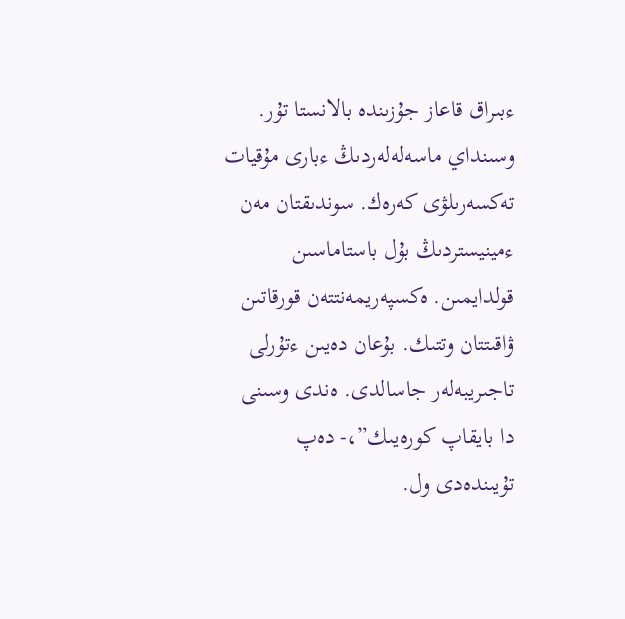ءبىراق قاعاز جۇزىندە بالانستا تۇر. وسىنداي ماسەلەلەردىڭ ءبارى مۇقيات تەكسەرىلۋى كەرەك. سوندىقتان مەن ءمينيستردىڭ بۇل باستاماسىن قولدايمىن. ەكسپەريمەنتتەن قورقاتىن ۋاقىتتان وتتىك. بۇعان دەيىن ءتۇرلى تاجىريبەلەر جاسالدى. ەندى وسىنى دا بايقاپ كورەيىك”،- دەپ تۇيىندەدى ول.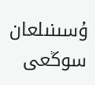ۇسىنىلعان
سوڭعى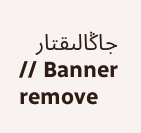جاڭالىقتار
// Banner remove